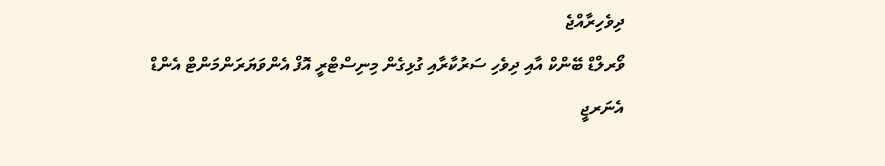ދިވެހިރާއްޖެ
ވޯރލްޑް ބޭންކް އާއި ދިވެހި ސަރުކާރާއި ގުޅިގެން މިނިސްޓްރީ އޮފް އެންވަޔަރަންމަންޓް އެންޑް އެނަރޖީ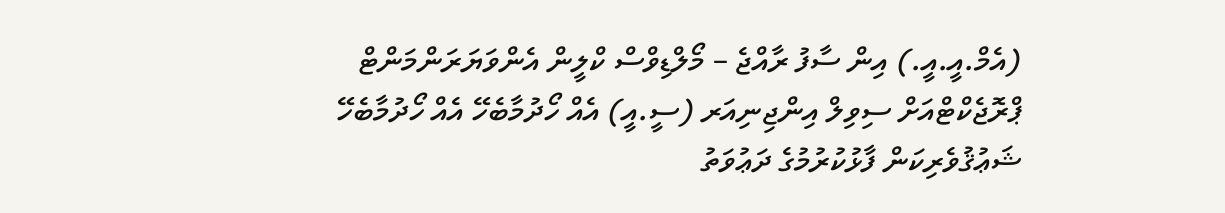(އެމް.އީ.އީ.) އިން ސާފު ރާއްޖެ – މޯލްޑިވްސް ކްލީން އެންވަޔަރަންމަންޓް ޕްރޮޖެކްޓްއަށް ސިވިލް އިންޖިނިއަރ (ސީ.އީ) އެއް ހޯދުމާބެހޭ އެއް ހޯދުމާބެހޭ
ޝަޢުޤުވެރިކަން ފާޅުކުރުމުގެ ދަޢުވަތު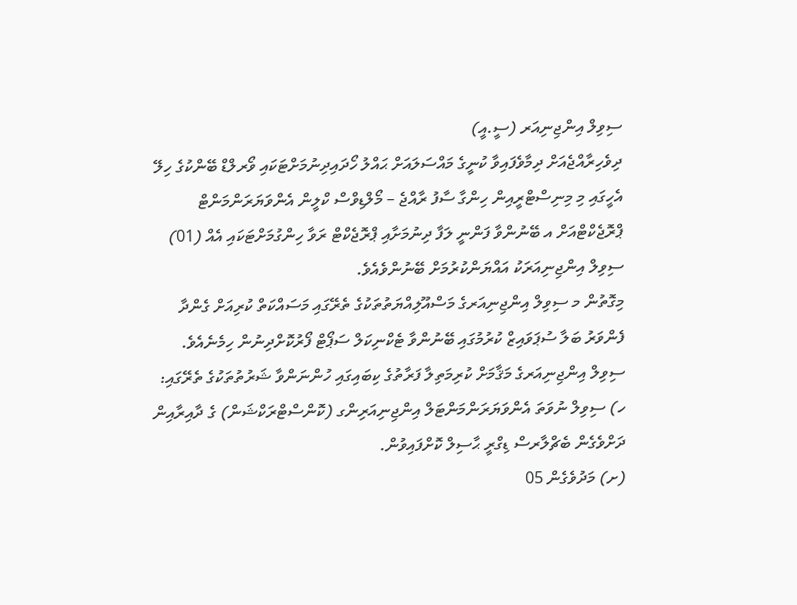ސިވިލް އިންޖިނިއަރ (ސީ.އީ)
ދިވެހިރާއްޖެއަށް ދިމާވެފައިވާ ކުނީގެ މައްސަލައަށް ޙައްލު ހޯދައިދިނުމަށްޓަކައި ވޯރލްޑް ބޭންކުގެ ހިލޭ އެހީގައި މި މިނިސްޓްރީއިން ހިންގާ ސާފު ރާއްޖެ – މޯލްޑިވްސް ކްލީން އެންވަޔަރަންމަންޓް ޕްރޮޖެކްޓްއަށް އ ބޭނުންވާ ފަންނީ ލަފާ ދިނުމަށާއި ޕްރޮޖެކްޓް ރަވާ ހިންގުމަށްޓަކައި އެއް (01) ސިވިލް އިންޖިނިއަރަކު އައްޔަންކުރުމަށް ބޭނުންވެއެވެ.
މިގޮތުން މ ސިވިލް އިންޖިނިއަރގެ މަސްއޫލިއްޔަތުތަކުގެ ތެރޭގައި މަސައްކަތް ކުރިއަށް ގެންދާ ފެންވަރު ބަލާ ސުޕަވައިޒް ކުރުމުގައި ބޭނުންވާ ޓެކްނިކަލް ސަޕޯޓް ފޯރުކޮށްދިނުން ހިމެނެއެވެ.
ސިވިލް އިންޖިނިއަރގެ މަޤާމަށް ކުރިމަތިލާ ފަރާތުގެ ކިބައިގައި ހުންނަންވާ ޝަރުތުތަކުގެ ތެރޭގައި:
ހ) ސިވިލް ނުވަތަ އެންވަޔަރަންމަންޓަލް އިންޖިނިއަރިންގ (ކޮންސްޓްރަކްޝަން) ގެ ދާއިރާއިން ދަށްވެގެން ބެޗްލާރސް ޑިގްރީ ޙާސިލް ކޮށްފައިވުން.
(ށ) މަދުވެގެން 05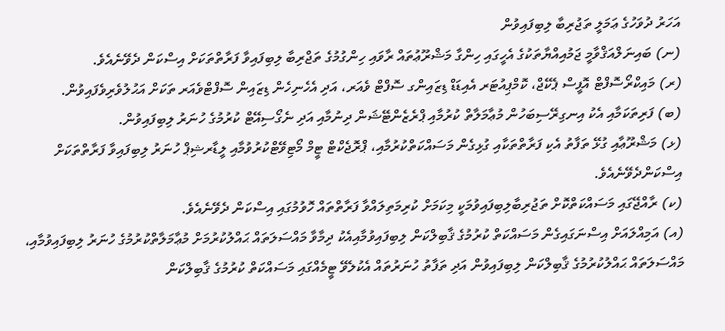އަހަރު ދުވަހުގެ ޢަމަލީ ތަޖުރިބާ ލިބިފައިވުން
(ނ) ބައިނަލްއަޤްވާމީ ޖަމުއިއްޔާތަކުގެ އެހީގައި ހިންގާ މަޝްރޫޢުތައް ރާވައި ހިންގުމުގެ ތަޖްރިބާ ލިބިފައިވާ ފަރާތްތަކަށް އިސްކަން ދެވޭނެއެވެ.
(ރ) މައިކްރޯސޮފްޓް އޮފީސް ޕެކޭޖް، ކޮމްޕިއުޓަރ އެއިޑަޑް ޑިޒައިންގ ސޮފްޓް ވެއަރ، އަދި އެހެނިހެން ޑިޒައިން ސޮފްޓްވެއަރ ތަކަށް އަޙުލުވެރިވެފައިވުން.
(ބ) ފަރިތަކަމާއި އެކު އިނގިރޭސިބަހުން މުޢާމަލާތް ކުރުމާއި ޕްރެޒެންޓޭޝަން ދިނުމާއި އަދި ނެގޯސިއޭޓް ކުރުމުގެ ހުނަރު ލިބިފައިވުން.
(ޅ) މަޝްރޫޢާއި ގުޅޭ ތަފާތު އެކި ފަރާތްތަކާއި ގުޅިގެން މަސައްކަތްކުރުމާއި، ޕްރޮޖެކްޓް ޓީމް މޯޓިވޭޓްކުރުވުމާއި ލީޑާރޝިޕް ހުނަރު ލިބިފައިވާ ފަރާތްތަކަށް އިސްކަންދެވޭނެއެވެ.
(ކ) ރާއްޖޭގައި މަސައްކަތްކޮށް ތަޖުރިބާލިބިފައިވުމަކީ މިކަމަށް ކުރިމަތިލައްވާ ފަރާތްތައް ހޮވުމުގައި އިސްކަން ދެވޭނެއެވެ.
(އ) އަމިއްލައަށް އިސްނަގައިގެން މަސައްކަތް ކުރުމުގެ ޤާބިލްކަން ލިބިފައިވުމާއިއެކު ދިމާވާ މައްސަލަތައް ޙައްލުކުރުމަށް މުޢާމަލާތްކުރުމުގެ ހުނަރު ލިބިފައިވުމާއި، މައްސަލަތައް ޙައްލުކުރުމުގެ ޤާބިލްކަން ލިބިފައިވުން އަދި ތަފާތު ހުނަރުތައް އެކުލެވޭ ޓީމެއްގައި މަސައްކަތް ކުރުމުގެ ޤާބިލްކަން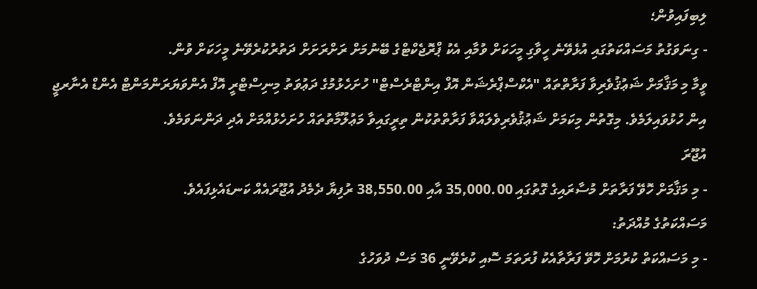ލިބިފައިވުން؛
- ގިނަވަގުތު މަސައްކަތުގައި އުޅެވޭނެ ހީވާގި މީހަކަށް ވުމާއި އެކު ޕްރޮޖެކްޓްގެ ބޭނުމަށް ރަށްރަށަށް ދަތުރުކުރެވޭނެ މީހަކަށް ވުން.
ވީމާ މި މަޤާމަށް ޝަޢުޤުވެރިވާ ފަރާތްތައް "އެކްސްޕްރެޝަން އޮފް އިންޓްރެސްޓް" ހުށަހެޅުމުގެ ދަޢުވަތު މިނިސްޓްރީ އޮފް އެންވަޔަރަންމަންޓް އެންޑް އެނާރޖީ އިން ހުޅުވައިލަމެވެ. މިގޮތުން މިކަމަށް ޝަޢުޤުވެރިވެލައްވާ ފަރާތްތުކުން ތިރީގައިވާ މަޢުލޫމާތުތައް ހުށަހެޅުއްމަށް އެދި ދަންނަވަމެވެ.
އުޖޫރަ
- މި މަޤާމަށް ހޮވޭ ފަރާތަށް މުސާރައިގެ ގޮތުގައި 35,000.00 އާއި 38,550.00 ރުފިޔާ ދެމެދު އުޖޫރައެއް ކަނޑައެޅިފައެވެ.
މަސައްކަތުގެ މުއްދަތު:
- މި މަސައްކަތް ކުރުމަށް ހޮވޭ ފަރާތާއެކު ފުރަތަމަ ސޮއި ކުރެވޭނީ 36 މަސް ދުވަހުގެ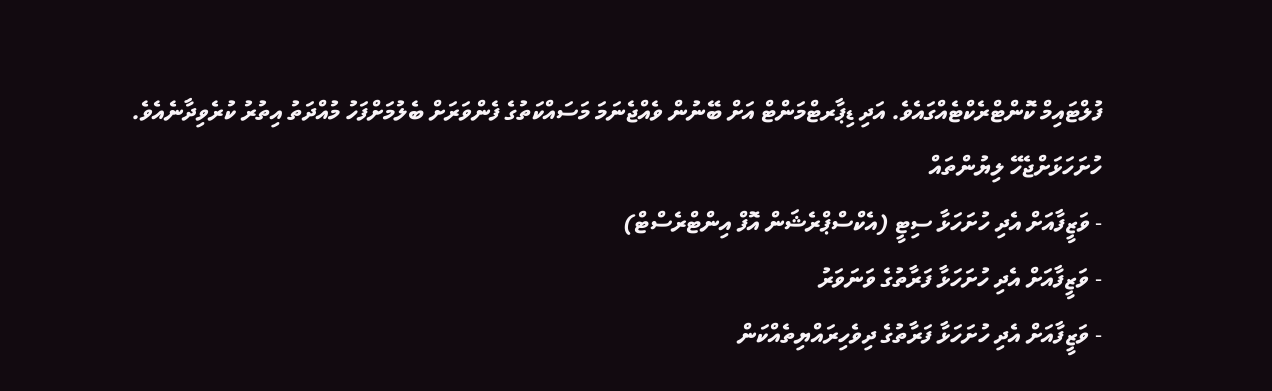ފުލްޓައިމް ކޮންޓްރެކްޓެއްގައެވެ. އަދި ޑިޕާރޓްމަންޓް އަށް ބޭނުން ވެއްޖެނަމަ މަސައްކަތުގެ ފެންވަރަށް ބެލުމަށްފަހު މުއްދަތު އިތުރު ކުރެވިދާނެއެވެ.
ހުށަހަޅަށްޖެހޭ ލިޔުންތައް
- ވަޒީފާއަށް އެދި ހުށަހަޅާ ސިޓީ (އެކްސްޕްރެޝަން އޮފް އިންޓްރެސްޓް)
- ވަޒީފާއަށް އެދި ހުށަހަޅާ ފަރާތުގެ ވަނަވަރު
- ވަޒީފާއަށް އެދި ހުށަހަޅާ ފަރާތުގެ ދިވެހިރައްޔިތެއްކަން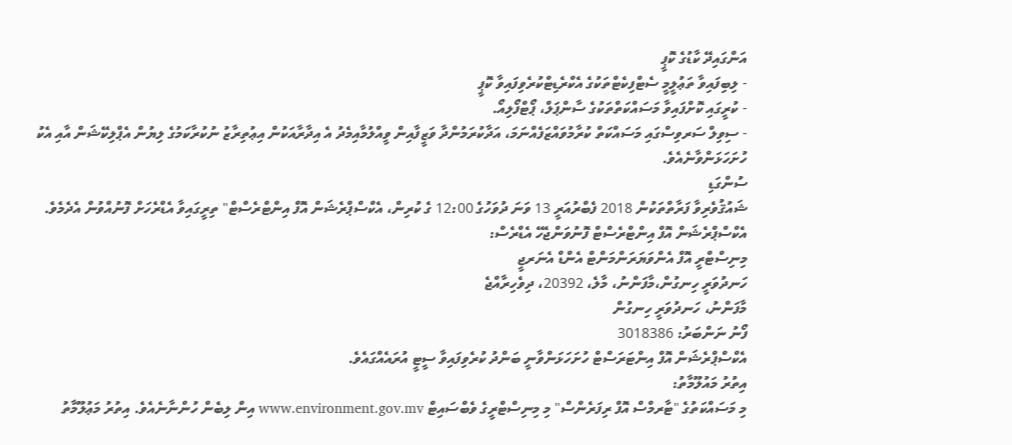އަންގައިދޭ ކާޑުގެ ކޮޕީ
- ލިބިފައިވާ ތަޢުލީމީ ސެޓްފިކެޓްތަކުގެ އެކްރެޑިޓްކުރެވިފައިވާ ކޮޕީ
- ކުރީގައި ކޮށްފައިވާ މަސައްކަތްތަކުގެ ސާންޕަލް، ޕޯޓްފޯލިއޯ.
- ސިވިލް ސަރވިސްގައި މަސައްކަތް ކުރާމުވައްޒަފެއްނަމަ، އަދާކުރަމުންދާ ވަޒީފާއިން ވީއްލުމާއިމެދު އެ އިދާރާއަކުން އިޢުތިރާޒު ނުކުރާކަމުގެ ލިޔުން އެޕްލިކޭޝަން އާއި އެކު ހުށަހަޅަންވާނެއެވެ.
ސުންގަޑި
ޝައުޤުވެރިވާ ފަރާތްތަކުން 2018 ފެބްރުއަރީ 13 ވަނަ ދުވަހުގެ 12:00 ގެ ކުރިން، އެކްސްޕްރެޝަން އޮފް އިންޓްރެސްޓް" ތިރީގައިވާ އެޑްރެހަށް ފޮނުއްވުން އެދެމެވެ.
އެކްސްޕްރެޝަން އޮފް އިންޓްރެސްޓް ފޮނުވަންޖެހޭ އެޑްރެސް:
މިނިސްޓްރީ އޮފް އެންވަޔަރަންމަންޓް އެންޑް އެނަރޖީ
ހަނދުވަރީ ހިނގުން،މާފަންނު، މާލެ، 20392، ދިވެހިރާއްޖެ
މާފަންނު، ހަނދުވަރީ ހިނގުން
ފޯނު ނަންބަރު: 3018386
އެކްސްޕްރެޝަން އޮފް އިންޓަރަސްޓް ހުށަހަޅަންވާނީ ބަންދު ކުރެވިފައިވާ ސީޓީ އުރައެއްގައެވެ.
އިތުރު މައުލޫމާތު:
މި މަސައްކަތުގެ "ޓާރމްސް އޮފް ރިފަރެންސް" މި މިނިސްޓްރީގެ ވެބްސައިޓް www.environment.gov.mv އިން ލިބެން ހުންނާނެއެވެ. އިތުރު މަޢުލޫމާތު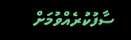ސާފުކުރެއްވުމަށް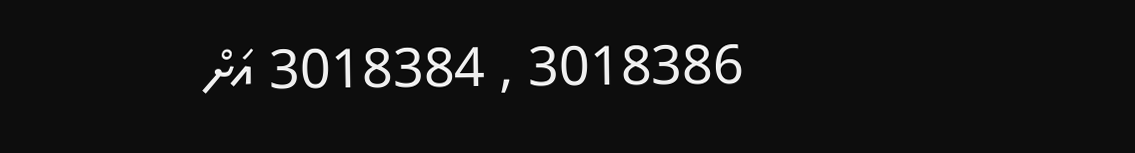3018386 , 3018384 އަށް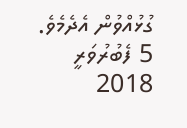ގުޅުއްވުން އެދެމެވެ.
5 ފެބުރުވަރީ 2018